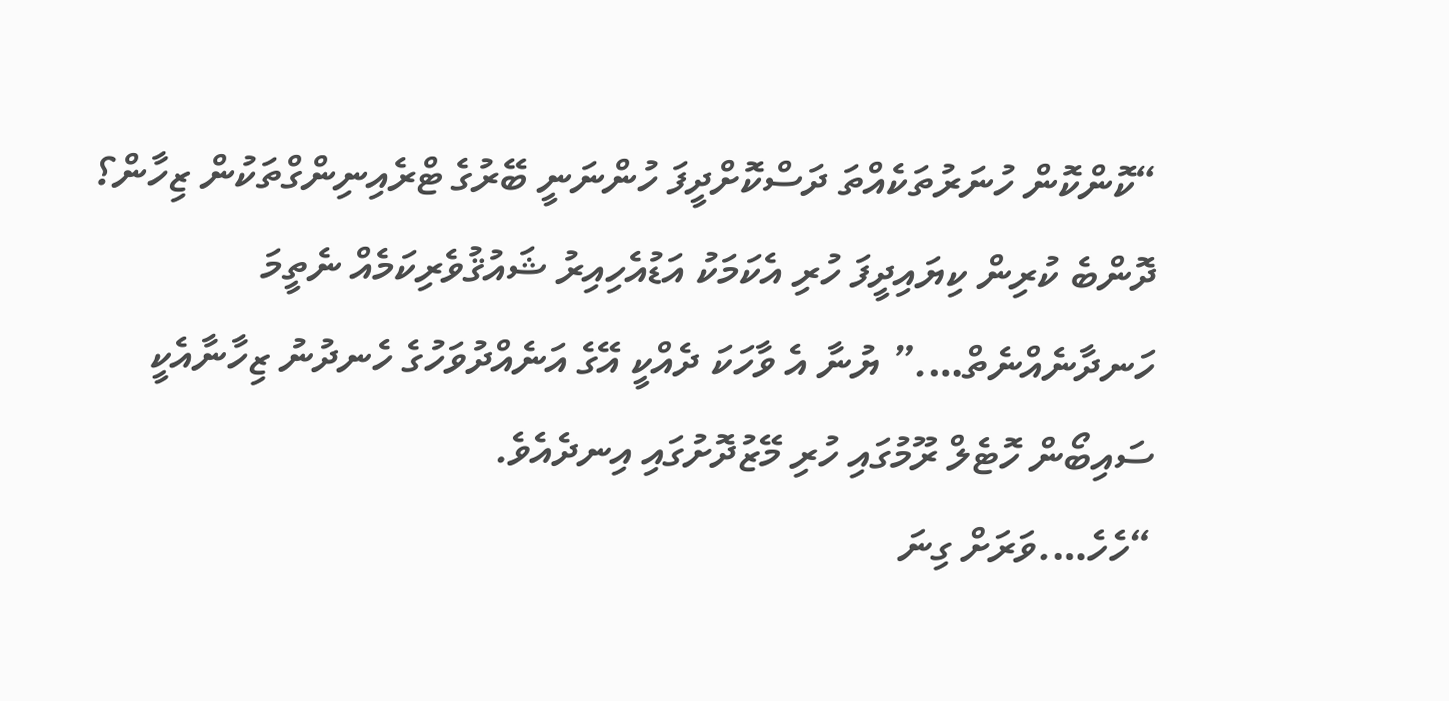“ކޮންކޮން ހުނަރުތަކެއްތަ ދަސްކޮށްދީފަ ހުންނަނީ ބޭރުގެ ޓްރެއިނިންގްތަކުން ޒިހާން؟ ދޮންބެ ކުރިން ކިޔައިދީފަ ހުރި އެކަމަކު އަޑުއެހިއިރު ޝައުޤުވެރިކަމެއް ނެތީމަ ހަނދާނެއްނެތް….” ޔުނާ އެ ވާހަކަ ދެއްކީ އޭގެ އަނެއްދުވަހުގެ ހެނދުނު ޒިހާނާއެކީ ސައިބޯން ހޮޓެލް ރޫމުގައި ހުރި މޭޒުދޮށުގައި އިނދެއެވެ.
“ހެހެ….ވަރަށް ގިނަ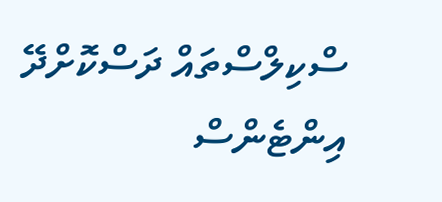ސްކިލްސްތައް ދަސްކޮށްދޭ އިންޓެންސް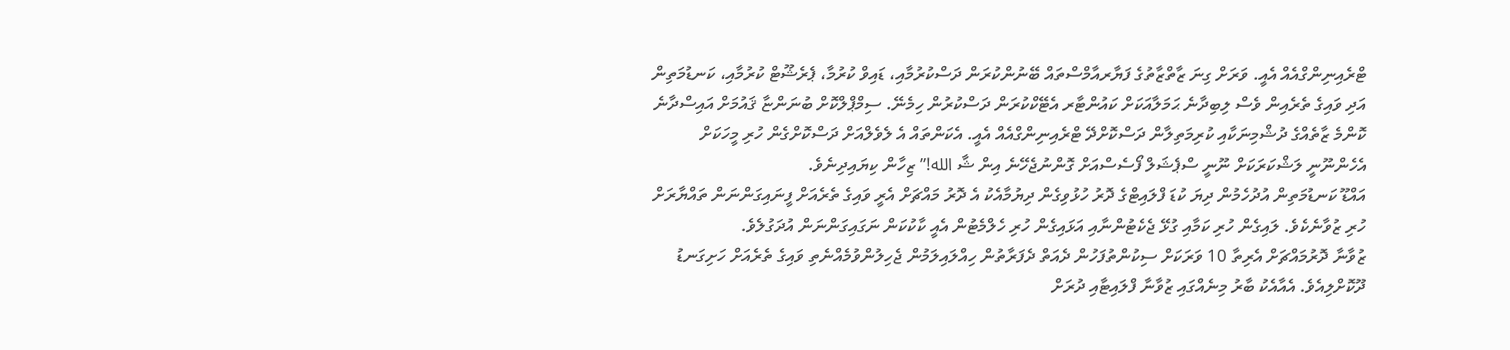ޓްރެއިނިންގްއެއް އެއީ. ވަރަށް ގިނަ ޒާތްޒާތުގެ ފަޔާރއާމްސްތައް ބޭނުންކުރަން ދަސްކުރުމާއި، ޑައިވް ކުރުމާ، ޕެރެޝޫޓް ކުރުމާއި، ކަނޑުމަތިން އަދި ވައިގެ ތެރެއިން ވެސް ލިބިދާނެ ޙަމަލާއަކަށް ކައުންޓާރ އެޓޭކްކުރަން ދަސްކުރުން ހިމެނޭ. ސިމްޕްލްކޮށް ބުނަންޏާ ޤައުމަށް އައިސްދާނެ ކޮންމެ ޒާތެއްގެ ދުޝްމިނަކާއި ކުރިމަތިލާން ދަސްކޮށްދޭ ޓްރެއިނިންގްއެއް އެއީ. އެކަންތައް އެ ލެވެލްއަށް ދަސްކޮށްގެން ހުރި މީހަކަށް އެހެންނޫނީ ލަޝްކަރަކަށް ނޫނީ ސްޕެޝަލް ފޯސެސްއަށް ގޮންނުޖެހޭނެ އިން ޝާ الله!” ޒިހާން ކިޔައިދިނެވެ.
އައްޑޫ ކަނޑުމަތިން އުދުހެމުން ދިޔަ ކުޑަ ފްލައިޓްގެ ދޮރު ހުޅުވިގެން ދިޔުމާއެކު އެ ދޮރު މައްޗަށް އެރީ ވައިގެ ތެރެއަށް ފީނައިގަންނަން ތައްޔާރަށް ހުރި ޒުވާނެކެވެ. ލައިގެން ހުރި ކަމާއި ގުޅޭ ޖެކެޓުންނާއި އަޅައިގެން ހުރި ހެލްމެޓުން އެއީ ކާކުކަން ނަގައިގަންނަން އުދަގުލެވެ.
ޒުވާނާ ދޮރުމައްޗަށް އެރިތާ 10 ވަރަކަށް ސިކުންތުފަހުން ދެއަތް ދެފަރާތުން ހިއްލައިލަމުން ޖެހިލުންވުމެއްނެތި ވައިގެ ތެރެއަށް ހަށިގަނޑު ދޫކޮށްލިއެވެ. އެއާއެކު ބާރު މިނެއްގައި ޒުވާނާ ފްލައިޓާއި ދުރަށް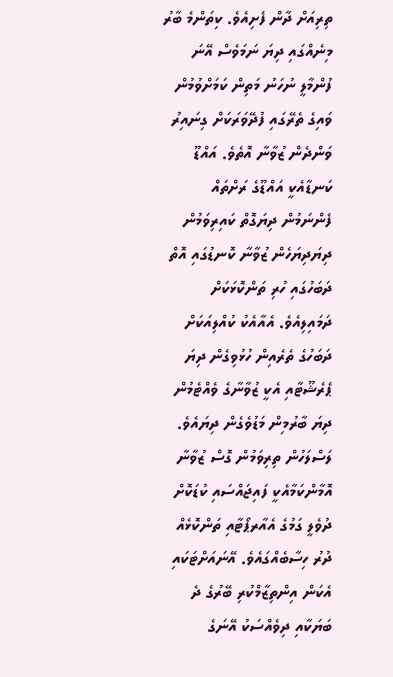ތިރިއަށް ދާން ފެށިއެވެ. ކިތަންމެ ބާރު މިނެއްގައި ދިޔަ ނަމަވެސް އޭނަ ފުންމާލީ ނުހަނު މަތިން ކަމަށްވުމުން ވައިގެ ތެރޭގައި ފުދޭވަރަކަށް ގިނައިރު ވަންދެން ޒުވާނާ އޮތެވެ. އައްޑޫ ކަނޑާއެކީ އައްޑޫގެ ރަށްތައް ފެންނަމުން ދިޔަގޮތް ކައިރިވަމުން ދިޔަދިޔަހެން ޒުވާނާ ކޮނޑުގައި އޮތް ދަބަހުގައި ހުރި ތަންކޮޅަކަށް ދަމައިލިއެވެ. އެއާއެކު ކުއްލިއަކަށް ދަބަހުގެ ތެރެއިން ހުޅުވިގެން ދިޔަ ޕެރެޝޫޓާއި އެކީ ޒުވާނާގެ ވެއްޓެމުން ދިޔަ ބާރުމިން މަޑުވެގެން ދިޔައެވެ.
ލަސްލަހުން ތިރިވަމުން ގޮސް ޒުވާނާ އޮމާންކަމާއެކީ ފައިޖައްސައި ކުޑަކޮށް ދުވެލީ ގަމުގެ އެއާރޕޯޓާއި ތަންކޮޅެއް ދުރު ހިސާބެއްގައެވެ. އޭނައަށްޓަކައި އެކަން އިންތިޒާމްކުރި ބޭރުގެ ދެ ބަޔަކާއި ދިވެއްސަކު އޭނަގެ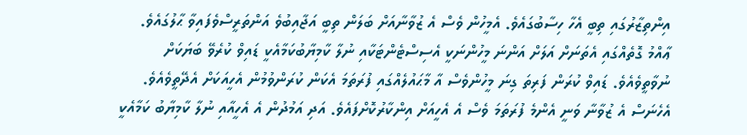އިންތިޒާރުގައި ތިބީ އެހާ ހިސާބުގައެވެ. އެމީހުން ވެސް އެ ޒުވާނާއަށް ބަލަން ތިބީ އަޖާއިބުވެ އަންތަރީސްވެފައިވާ ޙާލުގައެވެ. ޢާއްމު ގޮތެއްގައި އެތަނަށް އަލަށް އަންނަ މީހުންނަކީ އެސިސްޓެންޓަކާއި ނުލާ ކާމިޔާބުކަމާއެކީ ޑައިވް ކުރެވޭ ބަޔަކަށް ނުވާތީވެއެވެ. ޑައިވް ކުރަން ފަރިތަ ގިނަ މީހުންވެސް އާ މާޙައުލެއްގައި ފުރަތަމަ އެކަން ކުރަންވުމުން އެހީއަކަށް އެދޭތީވެއެވެ. އެހެނަސް އެ ޒުވާނާ ވަނީ އެންމެ ފުރަތަމަ ވެސް އެ އެހީއަށް އިންކާރުކޮށްފައެވެ. އަދި އަމުދުން އެ އެހީއާއި ނުލާ ކާމިޔާބު ކަމާއެކީ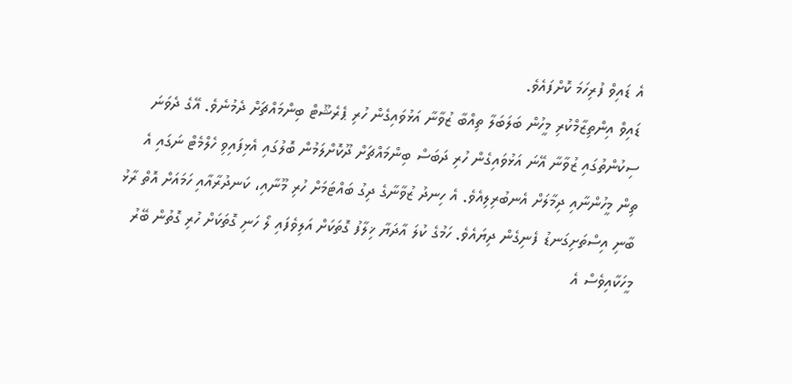އެ ޑައިވް ފުރިހަމަ ކޮށްފައެވެ.
ޑައިވް އިންތިޒާމްކުރި މީހުން ބަލަބަލާ ތިއްބާ ޒުވާނާ އަޅުވައިގެން ހުރި ޕެރެޝޫޓް ބިންމައްޗަށް ދެމުނެވެ. އޭގެ ދެވަނަ ސިކުންތުގައި ޒުވާނާ އޭނަ އަޅުވައިގެން ހުރި ދަބަސް ބިންމައްޗަށް ދޫކޮށްލަމުން ބޮލުގައި އެޅިފައިވި ހެލްމެޓް ނަގައި އެ ތިން މީހުންނާއި ދިމާލަށް އެނބުރިލިއެވެ. އެ ހިނދު ޒުވާނާގެ ދިގު ބައްޓަމަށް ހުރި މޫނާއި، ކަނދުރާއާއި ހަމައަށް އޮތް ރާޅު ބާނި އިސްތަށިގަނޑު ފެނިގެން ދިޔައެވެ. ހަމުގެ ކުލަ އާދަޔާ ޚިލާފު ގޮތަކަށް އަލިވެފައި ލޯ ހަނި ގޮތަކަށް ހުރި ގޮތުން ބޭރު މީހަކާއިވެސް އެ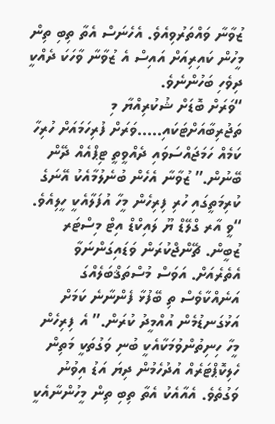ޒުވާނާ ވައްތަރުވިއެވެ. އެހެނަސް އެތާ ތިބި ތިން މީހުން ކައިރިއަށް އައިސް އެ ޒުވާނާ ވާހަކަ ދެއްކީ ދިވެހި ބަހުންނެވެ.
“ވަރަށް ބޮޑަށް ޝުކުރިއްޔާ މި ތަޖުރިބާއަށްޓަކައި…..ވަރަށް ފުރިހަމައަށް ހުރިހާ ކަމެއް ހަމަޖައްސަވައި ދެއްވީތީ ޓިޕްއެއް ދޭން ބޭނުން.” ޒުވާނާ އެހެން ބުނެލުމާއެކު އޭނަގެ ކުރިމަތީގައި ހުރި ފިރިހެން މީހާ އުފަލާއެކީ ހީލިއެވެ.
“ވީ އާރ ގްލޭޑް ޔޫ ލައިކްޑް އިޓް މިސްޓަރ ޒުބީން. ޗޭންޖްކުރަން ވަޑައިގަންނަވާ އެތެރެއަށް. އަވަސް މުސްތަޤްބަލެއްގަ އަނެއްކާވެސް ތި ބޭފުޅާ ފެންނާނެ ކަމަށް އަޅުގަނޑުމެން އުއްމީދު ކުރަން.” އެ ފިރިހެން މީހާ ހިނިތުންވުމަކާއެކީ ބުނި ވަގުތަކީ މަތިން ހެލިކޮޕްޓަރެއް އުދުހެމުން ދިޔަ އަޑު އިވުނު ވަގުތެވެ. އެއާއެކު އެތާ ތިބި ތިން މީހުންނާއެކީ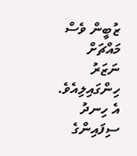ޒުބީން ވެސް މައްޗަށް ނަޒަރު ހިންގައިލިއެވެ. އެ ހިނދު ސިފައިންގެ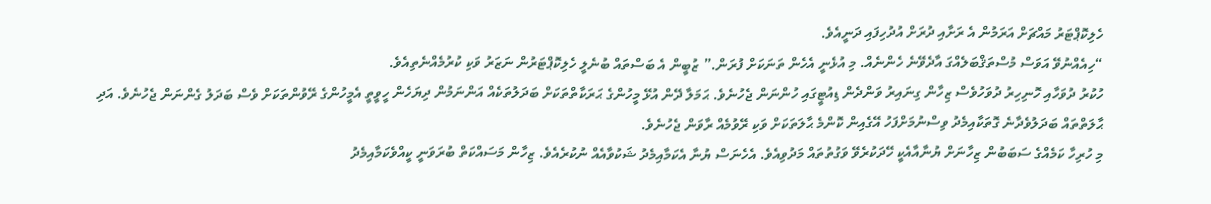ހެލިކޮޕްޓަރު މައްޗަށް އަރަމުން އެ ރަށާއި ދުރަށް އުދުހިފައި ދަނީއެވެ.
“ހިއެއްނުވޭ އަވަސް މުސްތަޤްބަލެއްގަ އާދެވޭނެ ހެންނެއް. މި އުޅެނީ އެހެން ތަނަކަށް ފުރަން.” ޒުބީން އެ ބަސްތައް ބުނެލީ ހެލިކޮޕްޓަރުން ނަޒަރު ވަކި ކުރުމެއްނެތިއެވެ.
ހުކުރު ދުވަހާއި ހޮނިހިރު ދުވަހުވެސް ޒިހާން ގިނައިރު ވަންދެން ޑިއުޓީގައި ހުންނަން ޖެހުނެވެ. ޙަމަލާ ދޭން އުޅޭ މީހުންގެ ޙަރަކާތްތަކަށް ބަދަލުތަކެއް އަންނަމުން ދިޔަހެން ހީވީތީ އެމީހުންގެ ރޭވުންތަކަށް ވެސް ބަދަލު ގެންނަން ޖެހުނެވެ. އަދި ޙާލަތްތައް ބަދަލުވެދާނެ ގޮތަކާއިމެދު ވިސްނުމަށްފަހު އޭގެއިން ކޮންމެ ޙާލަތަކަށް ވަކި ރޭވުމެއް ރާވަން ޖެހުނެވެ.
މި ހުރިހާ ކަމެއްގެ ސަބަބުން ޒިހާނަށް ޔުނާއާއެކީ ހޭދަކުރެވޭ ވަގުތުތައް މަދުވިއެވެ. އެހެނަސް ޔުނާ އެކަމާއިމެދު ޝަކުވާއެއް ނުކުރެއެވެ. ޒިހާން މަސައްކަތް ބުރަވަނީ ކީއްވެކަމާއިމެދު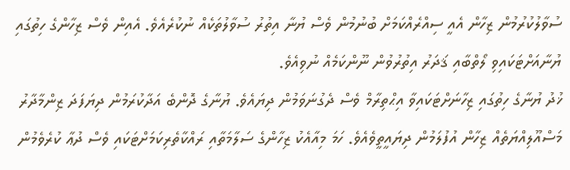ސުވާލުކުރުމުން ޒިހާން އެއީ ސިއްރެއްކަމަށް ބުނުމުން ވެސް ޔުނާ އިތުރު ސުވާލުތަކެއް ނުކުރެއެވެ. އެއިން ވެސް ޒިހާންގެ ހިތުގައި ޔުނާއަށްޓަކައިވި ލޯތްބާއި ޤަދަރު އިތުރުވުން ނޫންކަމެއް ނުވިއެވެ.
ޚުދު ޔުނާގެ ހިތުގައި ޒިހާނަށްޓަކައިވާ އިޙްތިރާމް ވެސް ދެގުނަވަމުން ދިޔައެވެ. ޔުނާގެ ދޮންބެ އަދާކުރަމުން ދިޔަފަދަ ޒިންމާދާރު މަސްއޫލިއްޔަތެއް ޒިހާން އުފުލަމުން ދިޔައީތީވެއެވެ. ހަމަ މިއާއެކު ޒިހާންގެ ސަލާމަތާއި ރައްކާތެރިކަމަށްޓަކައި ވެސް ދުޢާ ކުރެވެމުން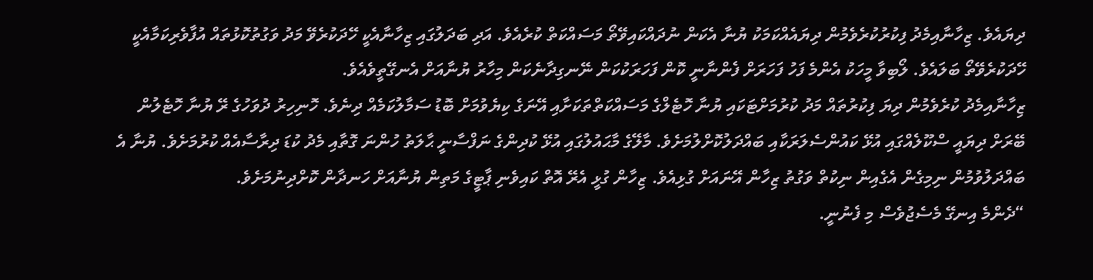ދިޔައެވެ. ޒިހާނާއިމެދު ފިކުރުކުރެވެމުން ދިޔައެއްކަމަކު ޔުނާ އެކަން ނުދައްކައިވޭތޯ މަސައްކަތް ކުރެއެވެ. އަދި ބަދަލުގައި ޒިހާނާއެކީ ހޭދަކުރެވޭ މަދު ވަގުތުކޮޅުތައް އުފާވެރިކަމާއެކީ ހޭދަކުރެވޭތޯ ބަލައެވެ. ލޯބިވާ މީހަކު އެންމެ ފަހު ފަހަރަށް ފެންނާނީ ކޮން ފަހަރަކުކަން ނޭނގިދާނެކަން މިހާރު ޔުނާއަށް އެނގޭތީވެއެވެ.
ޒިހާނާއިމެދު ކުރެވެމުން ދިޔަ ފިކުރުތައް މަދު ކުރުމަށްޓަކައި ޔުނާ ހޮޓެލްގެ މަސައްކަތްތަކަށާއި އޭނަގެ ކިޔެވުމަށް ބޮޑު ސަމާލުކަމެއް ދިނެވެ. ހޮނިހިރު ދުވަހުގެ ރޭ ޔުނާ ހޮޓެލުން ބޭރަށް ދިޔައީ ސްކޫލެއްގައި އުޅޭ ކައުންސެލަރަކާއި ބައްދަލުކޮށްލުމަށެވެ. މާލޭގެ މާޙައުލުގައި އުޅޭ ކުދިންގެ ނަފްސާނީ ޙާލަތު ހުންނަ ގޮތާއި މެދު ކުޑަ ދިރާސާއެއް ކުރުމަށެވެ. ޔުނާ އެ ބައްދަލުވުމުން ނިމިގެން އެގެއިން ނިކުތް ވަގުތު ޒިހާން އޭނައަށް ގުޅިއެވެ. ޒިހާން ގުޅީ އެރޭ އޮތް ކައިވެނި ޕާޓީގެ މަތިން ޔުނާއަށް ހަނދާން ކޮށްދިނުމަށެވެ.
“ދެންމެ އިނގޭ މެސެޖުވެސް މި ފެނުނީ.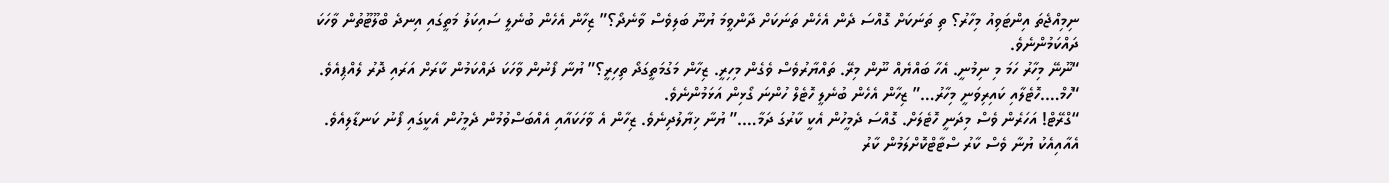ނިމިއްޖެތަ އިންޓަވިއު މިހާރު؟ ތި ތަނަކަށް ގޮއްސަ ދެން އެހެން ތަނަކަށް ދާންވީމަ ޔުނޫ ބަލިވެސް ވާނެދޯ؟” ޒިހާން އެހެން ބުނެލީ ސައިކަލު މަތީގައި އިނދެ ބްލޫޓޫތުން ވާހަކަ ދައްކަމުންނެވެ.
“ނޫނޭ މިހާރު ހަމަ މި ނިމުނީ. އެހާ ބައްޔެއް ނޫން މިރޭ. ތައްޔާރުވެސް ވެގެން މިހިރީ. ޒިހާން މަގުމަތީގަދޯ ތިހިރީ؟” ޔުނާ ފޯނުން ވާހަކަ ދައްކަމުން ކާރަށް އަރައި ދޮރު ލެއްޕިއެވެ.
“ހުމް….ހޮޓެލާއި ކައިރިވަނީ މިހާރު…” ޒިހާން އެހެން ބުނެލީ ހޮޓެލް ހުންނަ ގޯޅިން އަޅަމުންނެވެ.
“ގްރޭޓް! އަހަރެން ވެސް މިދަނީ ހޮޓެލަށް. ގޮއްސަ ދެމީހުން އެކީ ކާރުގަ ދަމާ….” ޔުނާ ޚިޔާލުދިނެވެ. ޒިހާން އެ ވާހަކައާއި އެއްބަސްވުމުން ދެމީހުން އެކީގައި ފޯނު ކަނޑާލިއެވެ. އެއާއިއެކު ޔުނާ ވެސް ކާރު ސްޓާޓްކޮށްލަމުން ކާރު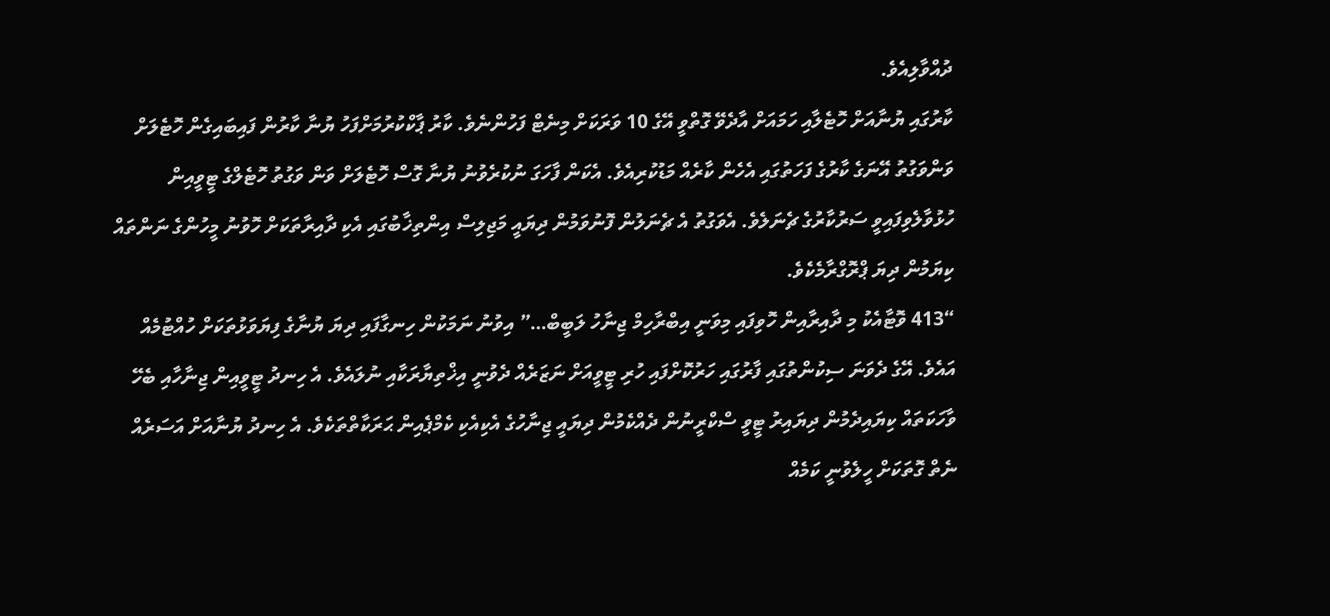ދުއްވާލިއެވެ.
ކާރުގައި ޔުނާއަށް ހޮޓެލާއި ހަމައަށް އާދެވޭ ގޮތްވީ އޭގެ 10 ވަރަކަށް މިނެޓް ފަހުންނެވެ. ކާރު ޕާކްކުރުމަށްފަހު ޔުނާ ކާރުން ފައިބައިގެން ހޮޓެލަށް ވަންވަގުތު އޭނަގެ ކާރުގެ ފަހަތުގައި އެހެން ކާރެއް މަޑުކުރިއެވެ. އެކަން ފާހަގަ ނުކުރެވުނު ޔުނާ ގޮސް ހޮޓެލަށް ވަން ވަގުތު ހޮޓެލްގެ ޓީވީއިން ހުޅުވާލެވިފައިވީ ސަރުކާރުގެ ޗެނަލެވެ. އެވަގުތު އެ ޗެނަލުން ފޮނުވަމުން ދިޔައީ މަޖިލިސް އިންތިޚާބުގައި އެކި ދާއިރާތަކަށް ހޮވުނު މީހުންގެ ނަންތައް ކިޔަމުން ދިޔަ ޕްރޮގްރާމެކެވެ.
“413 ވޮޓާއެކު މި ދާއިރާއިން ހޮވިފައި މިވަނީ އިބްރާހިމް ޖިނާހު ލަބީބް…” އިވުނު ނަމަކުން ހިނގާފައި ދިޔަ ޔުނާގެ ފިޔަވަޅުތަކަށް ހުއްޓުމެއް އައެވެ. އޭގެ ދެވަނަ ސިކުންތުގައި ފާރުގައި ހަރުކޮށްފައި ހުރި ޓީވީއަށް ނަޒަރެއް ދެވުނީ އިޚްތިޔާރަކާއި ނުލައެވެ. އެ ހިނދު ޓީވީއިން ޖިނާހާއި ބެހޭ ވާހަކަތައް ކިޔައިދެމުން ދިޔައިރު ޓީވީ ސްކްރީނުން ދެއްކެމުން ދިޔައީ ޖިނާހުގެ އެކިއެކި ކެމްޕެއިން ޙަރަކާތްތަކެވެ. އެ ހިނދު ޔުނާއަށް އަސަރެއް ނެތް ގޮތަކަށް ހީލެވުނީ ކަމެއް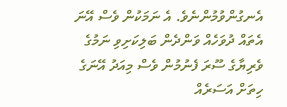އެނގުންވުމުންނެވެ. އެ ނަމަކުން ވެސް އޭނަ އެތައް ދުވަހެއް ވަންދެން ބަލިކަށިވި ނަމުގެ ވެރިޔާގެ ސޫރަ ފެނުމުން ވެސް މިއަދު އޭނަގެ ހިތަށް އަސަރެއް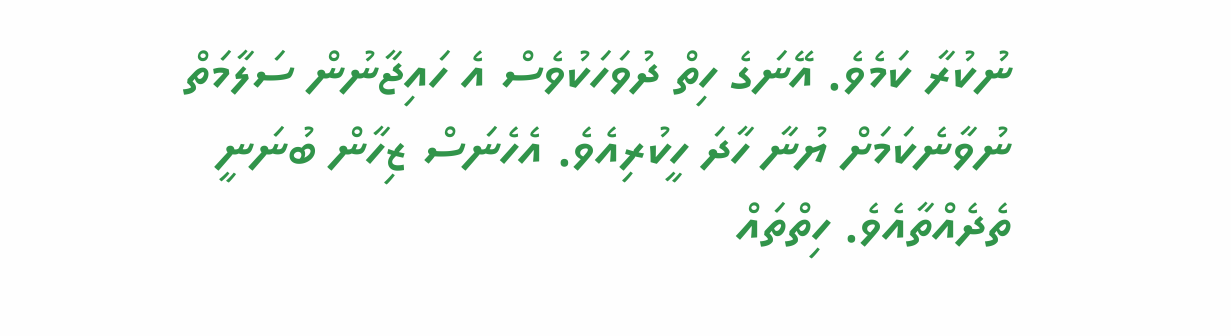ނުކުރާ ކަމެވެ. އޭނަގެ ހިތް ދުވަހަކުވެސް އެ ހައިޖާނުން ސަލާމަތް ނުވާނެކަމަށް ޔުނާ ހާދަ ހީކުރިއެވެ. އެހެނަސް ޒިހާން ބުނަނީ ތެދެއްތާއެވެ. ހިތްތައް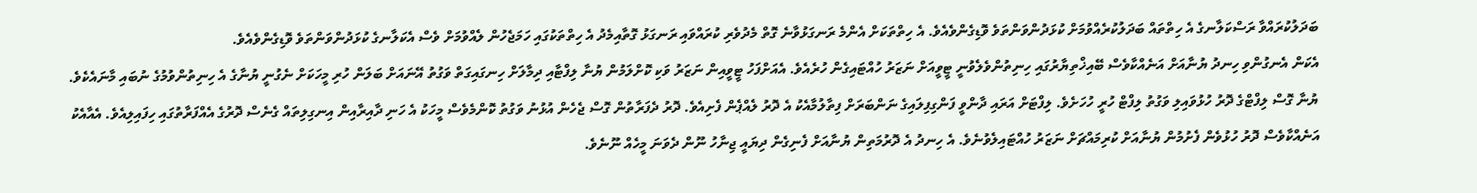ބަދަލުކުރައްވާ ރަސްކަލާނގެ އެ ހިތްތައް ބަދަލުކުރެއްވުމަށް ކުޅަދުންވަންތަވެ ވޮޑިގެންވެއެވެ. އެ ހިތްތަކަށް އެންމެ ރަނގަޅުވާނެ ގޮތް މެދުވެރި ކުރައްވައި ރަނގަޅު ގޮތާއިމެދު އެ ހިތްތަކުގައި ހަމަޖެހުން ލެއްވުމަށް ވެސް އެކަލާނގެ ކުޅަދުންވަންތަވެ ވޮޑިގެންވެއެވެ.
އެކަން އެނގުންވި ހިނދު ޔުނާއަށް އަނެއްކާވެސް ބޭއިޚްތިޔާރުގައި ހިނިތުންވެލެވުނީ ޓީވީއަށް ނަޒަރު ހުއްޓައިގެން ހުރެއެވެ. އެއަށްފަހު ޓީވީއިން ނަޒަރު ވަކި ކޮށްލަމުން ޔުނާ ލިފްޓާއި ދިމާލަށް ހިނގައިގަތް ވަގުތު އޭނައަށް ބަލަން ހުރި މީހަކަށް ނެގުނީ ޔުނާގެ އެ ހިނިތުންވުމުގެ ނުބައި މާނައެކެވެ.
ޔުނާ ގޮސް ލިފްޓްގެ ދޮރު ހުޅުވައިލި ވަގުތު ލިފްޓް ހުރީ ހުހަށެވެ. ލިފްޓަށް އަރައި ދާންވީ ފަންގިފިލައިގެ ނަންބަރަށް ފިތާލުމާއެކު އެ ދޮރު ލެއްޕެން ފެށިއެވެ. ދޮރު ދެފަރާތުން ގޮސް ޖެހެން އުޅުނު ވަގުތު ކޮންމެވެސް މީހަކު އެ ހަނި ދާއިރާއިން އިނގިލިތައް ގެނެސް ދޮރުގެ އެއްފަރާތުގައި ހިފައިލިއެވެ. އެއާއެކު އަނެއްކާވެސް ދޮރު ހުޅުވެން ފެށުމުން ޔުނާއަށް ކުރިމައްޗަށް ނަޒަރު ހުއްޓައިލެވުނެވެ. އެ ހިނދު އެ ދޮރުމަތިން ޔުނާއަށް ފެނިގެން ދިޔައީ ޖިނާހު ނޫން ދެވަނަ މީހެއް ނޫނެވެ.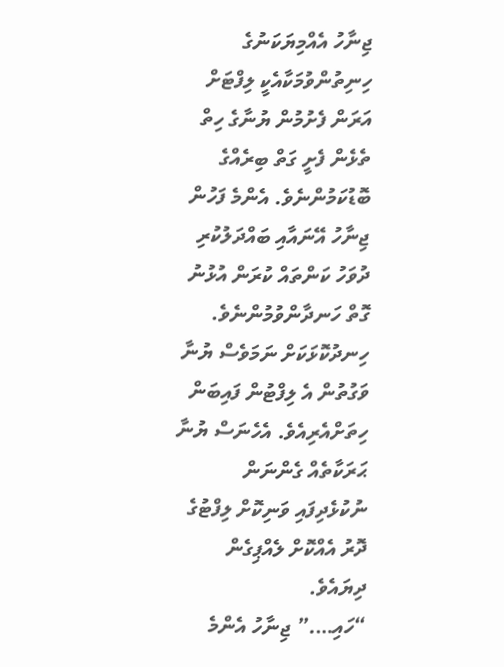ޖިނާހު އެއްމިޔަކަނުގެ ހިނިތުންވުމަކާއެކީ ލިފްޓަށް އަރަން ފެށުމުން ޔުނާގެ ހިތް ތެޅެން ފެށީ ގަތް ބިރެއްގެ ބޮޑުކަމުންނެވެ. އެންމެ ފަހުން ޖިނާހު އޭނައާއި ބައްދަލުކުރި ދުވަހު ކަންތައް ކުރަން އުޅުނު ގޮތް ހަނދާންވުމުންނެވެ. ހިނދުކޮޅަކަށް ނަމަވެސް ޔުނާ ވަގުތުން އެ ލިފްޓުން ފައިބަން ހިތަށްއެރިއެވެ. އެހެނަސް ޔުނާ ޙަރަކާތެއް ގެންނަން ނުކުޅެދިފައި ވަނިކޮށް ލިފްޓުގެ ދޮރު އެއްކޮށް ލެއްޕިގެން ދިޔައެވެ.
“ހައި….” ޖިނާހު އެންމެ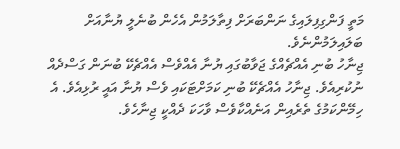މަތީ ފަންގިފިލައިގެ ނަންބަރަށް ފިތާލަމުން އެހެން ބުނެލީ ޔުނާއަށް ބަލައިލަމުންނެވެ.
ޖިނާހު ބުނި އެއްޗެއްގެ ޖަވާބުގައި ޔުނާ އެއްވެސް އެއްޗެކޭ ބުނަން ގަސްދެއް ނުކުރިއެވެ. ޖިނާހު އެއްޗެކޭ ބުނި ކަމަށްޓަކައި ވެސް ޔުނާ އައީ ރުޅިއެވެ. އެ ހިމޭންކަމުގެ ތެރެއިން އަނެއްކާވެސް ވާހަކަ ދެއްކީ ޖިނާހެވެ.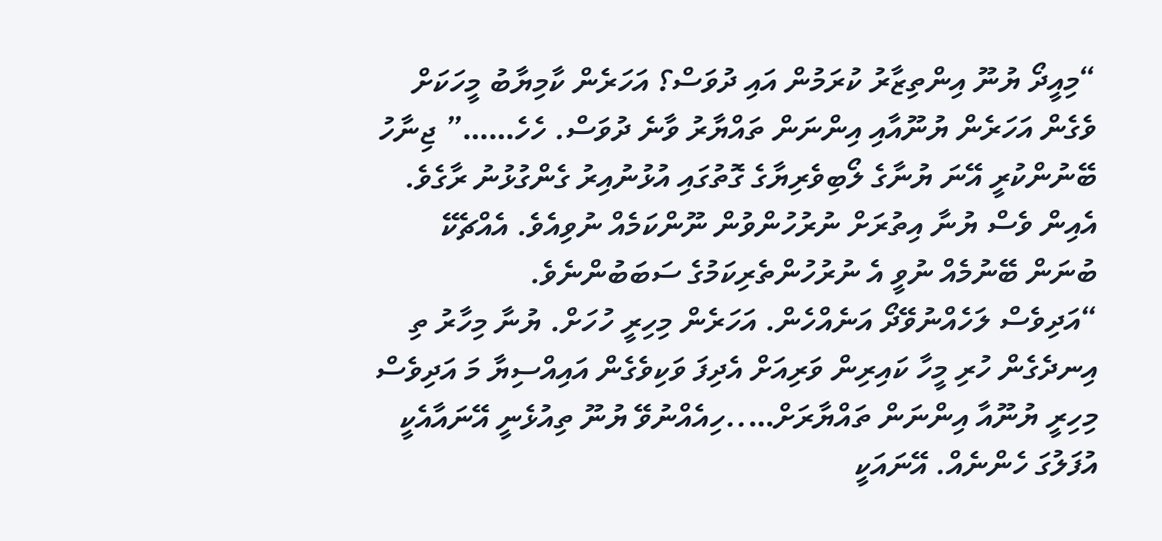“މިއީދޯ ޔުނޫ އިންތިޒާރު ކުރަމުން އައި ދުވަސް؟ އަހަރެން ކާމިޔާބު މީހަކަށް ވެގެން އަހަރެން ޔުނޫއާއި އިންނަން ތައްޔާރު ވާނެ ދުވަސް. ހެހެ……” ޖިނާހު ބޭނުންކުރީ އޭނަ ޔުނާގެ ލޯބިވެރިޔާގެ ގޮތުގައި އުޅުނުއިރު ގެންގުޅުނު ރާގެވެ. އެއިން ވެސް ޔުނާ އިތުރަށް ނުރުހުންވުން ނޫންކަމެއް ނުވިއެވެ. އެއްޗެކޭ ބުނަން ބޭނުމެއް ނުވީ އެ ނުރުހުންތެރިކަމުގެ ސަބަބުންނެވެ.
“އަދިވެސް ލަހެއްނުވޭދޯ އަނެއްހެން. އަހަރެން މިހިރީ ހުހަށް. ޔުނާ މިހާރު ތި އިނދެގެން ހުރި މީހާ ކައިރިން ވަރިއަށް އެދިފަ ވަކިވެގެން އައިއްސިޔާ މަ އަދިވެސް މިހިރީ ޔުނޫއާ އިންނަން ތައްޔާރަށް…..ހިއެއްނުވޭ ޔުނޫ ތިއުޅެނީ އޭނައާއެކީ އުފަލުގަ ހެންނެއް. އޭނައަކީ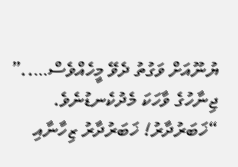ޔުނޫއަށް ވަގުތު ދެވޭ މީހެއްވެސް…..” ޖިނާހުގެ ވާހަކަ މެދުކެނޑުނެވެ.
“ޚަބަރުދާރު! ޚަބަރުދާރު ޒިހާނާއި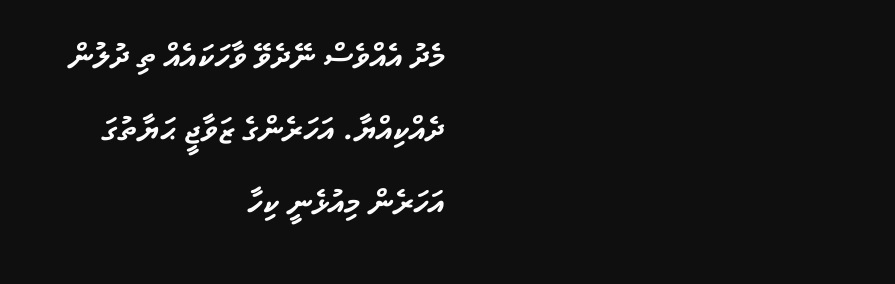މެދު އެއްވެސް ނޭދެވޭ ވާހަކައެއް ތި ދުލުން ދެއްކިއްޔާ. އަހަރެންގެ ޒަވާޖީ ޙަޔާތުގަ އަހަރެން މިއުޅެނީ ކިހާ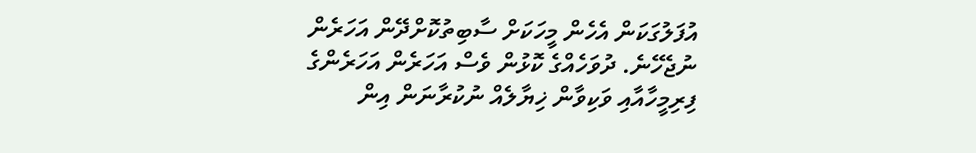އުފަލުގަކަން އެހެން މީހަކަށް ސާބިތުކޮށްދޭން އަހަރެން ނުޖެހޭނެ. ދުވަހެއްގެ ކޮޅުން ވެސް އަހަރެން އަހަރެންގެ ފިރިމީހާއާއި ވަކިވާން ޚިޔާލެއް ނުކުރާނަން އިން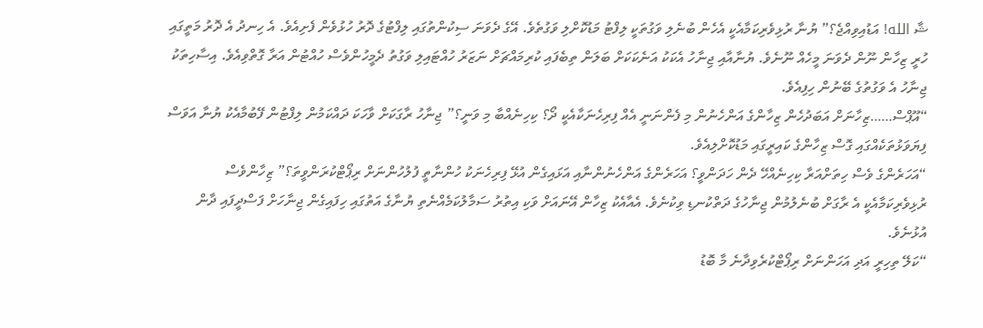ޝާ الله! އަޑުއިވިއްޖެ؟” ޔުނާ ރުޅިވެރިކަމާއެކީ އެހެން ބުނެލި ވަގުތަކީ ލިފްޓު މަޑުކޮށްލި ވަގުތެވެ. އޭގެ ދެވަނަ ސިކުންތުގައި ލިފްޓުގެ ދޮރު ހުޅުވެން ފެށިއެވެ. އެ ހިނދު އެ ދޮރު މަތީގައި ހުރީ ޒިހާން ނޫން ދެވަނަ މީހެއް ނޫނެވެ. ޔުނާއާއި ޖިނާހު އެކަކު އަނެކަކަށް ބަލަން ތިބެފައި ކުރިމައްޗަށް ނަޒަރު ހުއްޓައިލި ވަގުތު ދެމީހުންވެސް ހުއްޓުން އަރާ ގޮތްވިއެވެ. އިސާހިތަކު ޖިނާހު އެ ވަގުތުގެ ބޭނުން ހިފިއެވެ.
“އޫޕްސް……ޒިހާނަށް އަބަދުހެން ޒިހާންގެ އަންހެނުން މި ފެންނަނީ އެއް ފިރިހެނަކާއެކީ ދޯ؟ ކިހިނެއްބާ މި ވަނީ؟” ޖިނާހު ރާގަކަށް ވާހަކަ ދައްކަމުން ލިފްޓުން ފޭބުމާއެކު ޔުނާ އަވަސް ފިޔަވަޅުތަކެއްގައި ގޮސް ޒިހާންގެ ކައިރީގައި މަޑުކޮށްލިއެވެ.
“އަހަރެންގެ ވެސް ހިތަށްއަރާ ކިހިނެއްހޭ ދެން ހަދަންވީ؟ އަހަރެންގެ އަންހެނުންނާއި އަޅައިގެން އުޅޭ ފިރިހެނަކު ހުންނާތީ ފުލުހުންނަށް ރިޕޯޓްކުރަންވީތަ؟” ޒިހާންވެސް ރުޅިވެރިކަމާއެކީ އެ ރާގަށް ބުނެލުމުން ޖިނާހުގެ ދަތްކުނޑި ވިކުނެވެ. އެއާއެކު ޒިހާން އޭނައަށް ވަކި އިތުރު ސަމާލުކަމެއްނެތި ޔުނާގެ އަތުގައި ހިފައިގެން ޖިނާހަށް ފަސްދީފައި ދާން އުޅުނެވެ.
“ކަލޭ ތިހިރީ އަދި އަހަންނަށް ރިޕޯޓްކުރެވިދާނެ މާ ބޮޑު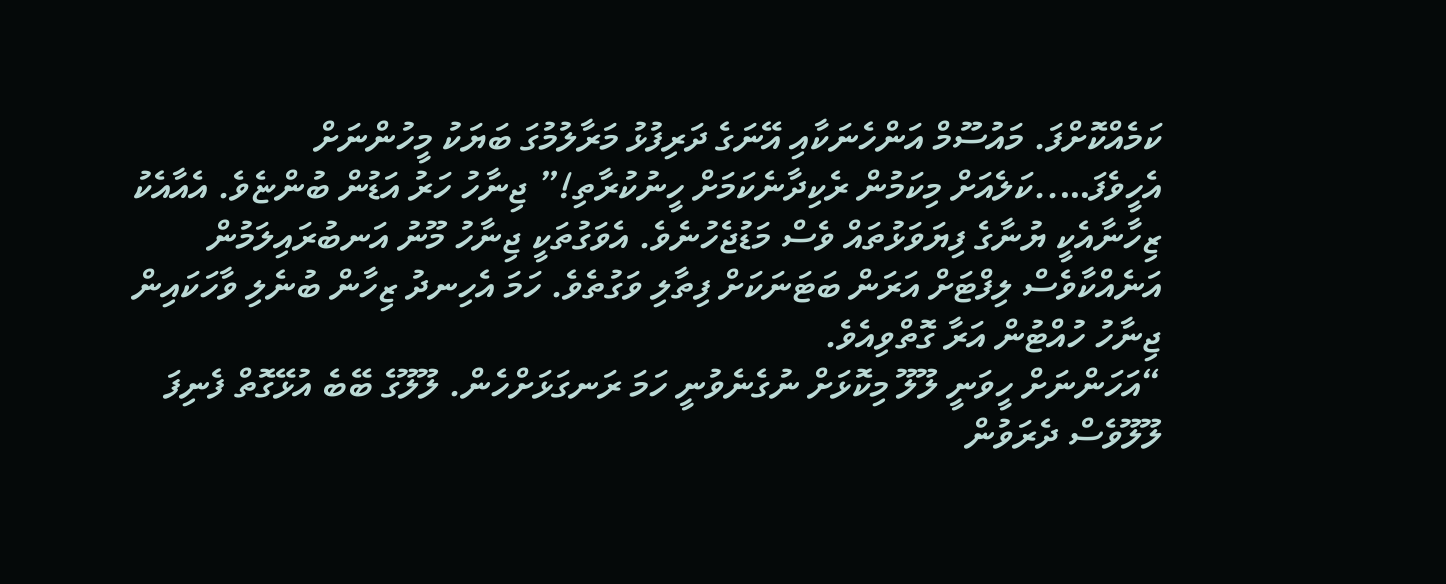ކަމެއްކޮށްފަ. މައުސޫމް އަންހެނަކާއި އޭނަގެ ދަރިފުޅު މަރާލުމުގަ ބަޔަކު މީހުންނަށް އެހީވެފަ…..ކަލެއަށް މިކަމުން ރެކިދާނެކަމަށް ހީނުކުރާތި!” ޖިނާހު ހަރު އަޑުން ބުންޏެވެ. އެއާއެކު ޒިހާނާއެކީ ޔުނާގެ ފިޔަވަޅުތައް ވެސް މަޑުޖެހުނެވެ. އެވަގުތަކީ ޖިނާހު މޫނު އަނބުރައިލަމުން އަނެއްކާވެސް ލިފްޓަށް އަރަން ބަޓަނަކަށް ފިތާލި ވަގުތެވެ. ހަމަ އެހިނދު ޒިހާން ބުނެލި ވާހަކައިން ޖިނާހު ހުއްޓުން އަރާ ގޮތްވިއެވެ.
“އަހަންނަށް ހީވަނީ ލޫލޫ މިކޮޅަށް ނުގެނެވުނީ ހަމަ ރަނގަޅަށްހެން. ލޫލޫގެ ބޭބެ އުޅޭގޮތް ފެނިފަ ލޫލޫވެސް ދެރަވުން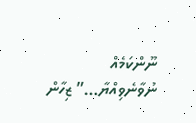ނޫންކަމެއް ނުވާނެވިއްޔާ…” ޒިހާން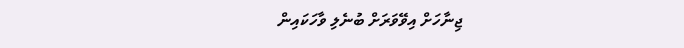ޖިނާހަށް އިވޭވަރަށް ބުނެލި ވާހަކައިން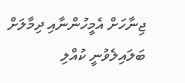ޖިނާހަށް އެމީހުންނާއި ދިމާލަށް ބަލައިލެވުނީ ކުއްލި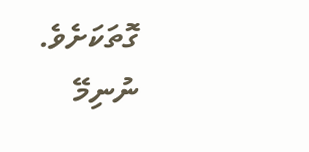ގޮތަކަށެވެ.
ނުނިމޭ